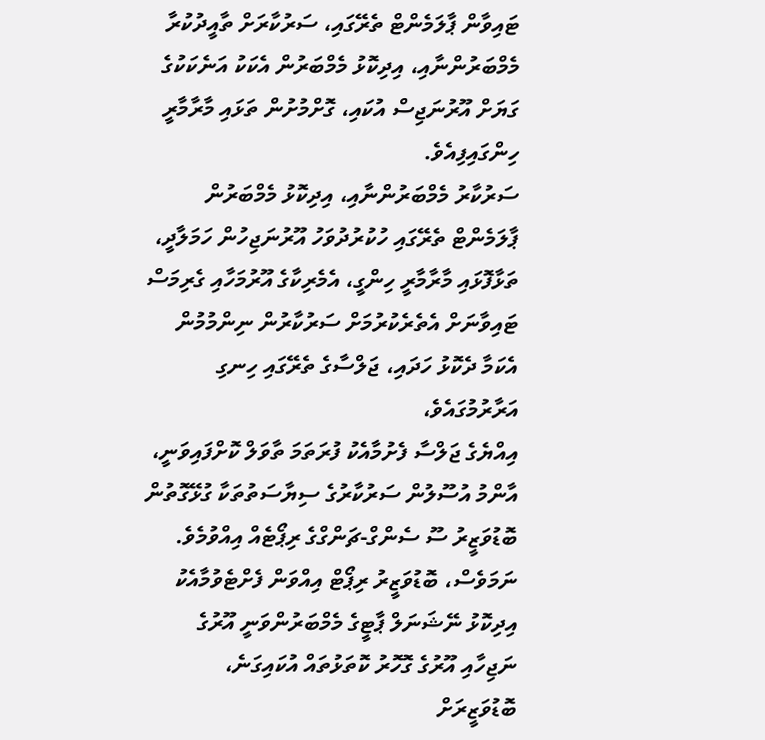ޓައިވާން ޕާލަމެންޓް ތެރޭގައި، ސަރުކާރަށް ތާއީދުކުރާ މެމްބަރުންނާއި، އިދިކޮޅު މެމްބަރުން އެކަކު އަނެކަކުގެ ގަޔަށް އޫރުނަޖިސް އުކައި، ގޮށްމުށުން ތަޅައި މާރާމާރީ ހިންގައިފިއެވެ.
ސަރުކާރު މެމްބަރުންނާއި، އިދިކޮޅު މެމްބަރުން ޕާލަމެންޓް ތެރޭގައި ހުކުރުދުވަހު އޫރުނަޖިހުން ހަމަލާދީ، ތަޅާފޮޅައި މާރާމާރީ ހިންގީ، އެމެރިކާގެ އޫރުމަހާއި ގެރިމަސް ޓައިވާނަށް އެތެރެކުރުމަށް ސަރުކާރުން ނިންމުމުން އެކަމާ ދެކޮޅު ހަދައި، ޖަލްސާގެ ތެރޭގައި ހިނގި އަރާރުމުގައެވެ،
އިއްޔެގެ ޖަލްސާ ފެށުމާއެކު ފުރަތަމަ ތާވަލް ކޮށްފައިވަނީ، އާންމު އުސޫލުން ސަރުކާރުގެ ސިޔާސަތުތަކާ ގުޅޭގޮތުން ބޮޑުވަޒީރު ސޫ ސެންގް-ޗަންގްގެ ރިޕޯޓެއް އިއްވުމެވެ.
ނަމަވެސް، ބޮޑުވަޒީރު ރިޕޯޓް އިއްވަން ފެށްޓެވުމާއެކު އިދިކޮޅު ނޭޝަނަލް ޕާޓީގެ މެމްބަރުންވަނީ އޫރުގެ ނަޖިހާއި އޫރުގެ ގޮހޮރު ކޮތަޅުތައް އުކައިގަނެ، ބޮޑުވަޒީރަށް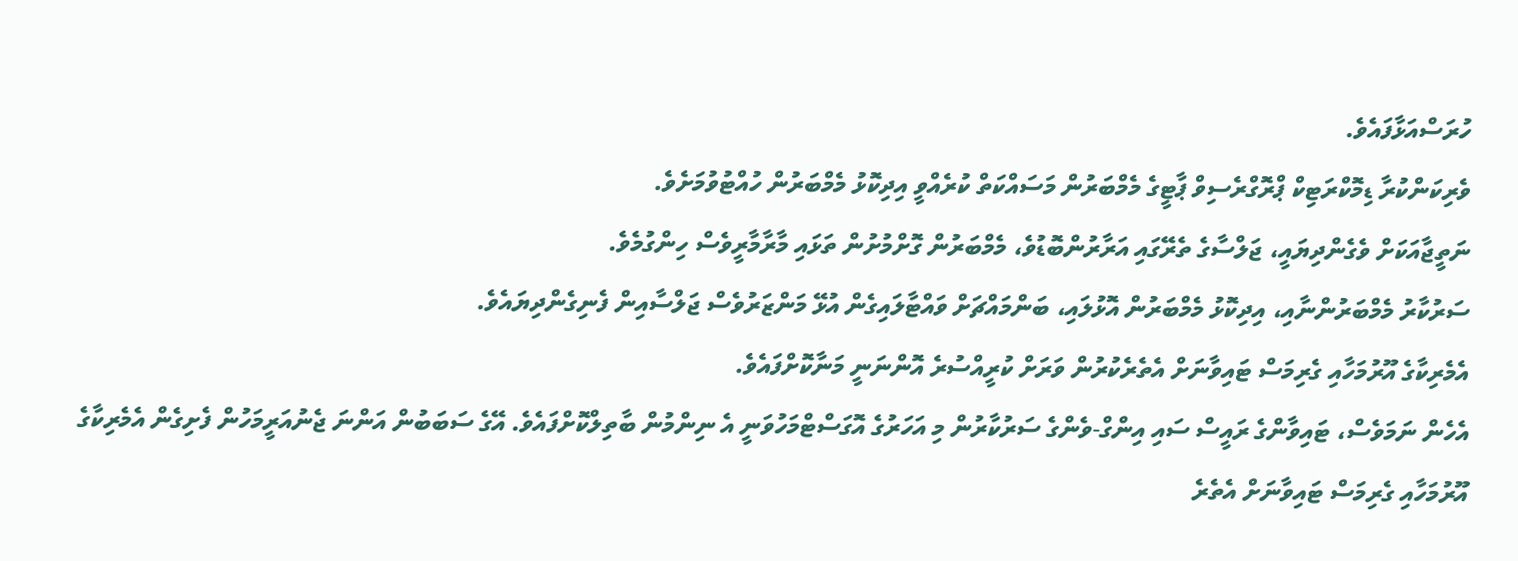ހުރަސްއަޅާފައެވެ.
ވެރިކަންކުރާ ޑިމޮކްރަޓިކް ޕްރޮގްރެސިވް ޕާޓީގެ މެމްބަރުން މަސައްކަތް ކުރެއްވީ އިދިކޮޅު މެމްބަރުން ހުއްޓުވުމަށެވެ.
ނަތީޖާއަކަށް ވެގެންދިޔައީ، ޖަލްސާގެ ތެރޭގައި އަރާރުންބޮޑުވެ، މެމްބަރުން ގޮށްމުށުން ތަޅައި މާރާމާރީވެސް ހިންގުމެވެ.
ސަރުކާރު މެމްބަރުންނާއި، އިދިކޮޅު މެމްބަރުން އޮޅުލައި، ބަންމައްޗަށް ވައްޓާލައިގެން އުޅޭ މަންޒަރުވެސް ޖަލްސާއިން ފެނިގެންދިޔައެވެ.
އެމެރިކާގެ އޫރުމަހާއި ގެރިމަސް ޓައިވާނަށް އެތެރެކުރުން ވަރަށް ކުރީއްސުރެ އޮންނަނީ މަނާކޮށްފައެވެ.
އެހެން ނަމަވެސް، ޓައިވާންގެ ރައީސް ސައި އިންގް-ވެންގެ ސަރުކާރުން މި އަހަރުގެ އޮގަސްޓްމަހުވަނީ އެ ނިންމުން ބާތިލްކޮށްފައެވެ. އޭގެ ސަބަބުން އަންނަ ޖެނުއަރީމަހުން ފެށިގެން އެމެރިކާގެ އޫރުމަހާއި ގެރިމަސް ޓައިވާނަށް އެތެރެ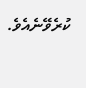ކުރެވޭނެއެވެ.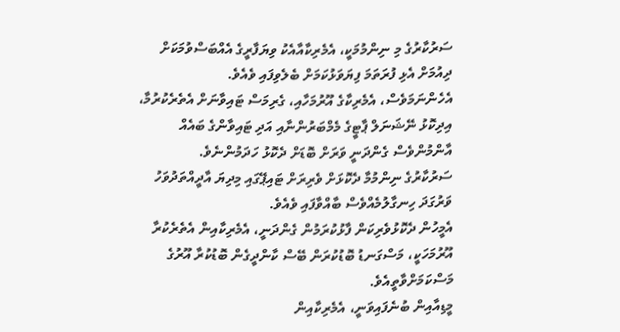ސަރުކާރުގެ މި ނިންމުމަކީ، އެމެރިކާއާއެކު ވިޔަފާރީގެ އެއްބަސްވުމަކަށް ދިއުމަށް އެޅި ފުރަތަމަ ފިޔަވަޅުކަމަށް ބެލެވިފައި ވެއެވެ.
އެހެންނަމަވެސް، އެމެރިކާގެ އޫރުމަހާއި، ގެރިމަސް ޓައިވާނަށް އެތެރެކުރުމާ، އިދިކޮޅު ނޭޝަނަލް ޕާޓީގެ މެމްބަރުންނާއި އަދި ޓައިވާންގެ ބައެއް އާންމުންވެސް ގެންދަނީ ވަރަށް ބޮޑަށް ދެކޮޅު ހަދަމުންނެވެ.
ސަރުކާރުގެ ނިންމުމާ ދެކޮޅަށް ވެރިރަށް ޓައިޕޭގައި މިދިޔަ އާދީއްތަދުވަހު ވަރުގަދަ ހިނގާލުމެއްވެސް ބާއްވާފައި ވެއެވެ.
އެމީހުން ދެކޮޅުވެރިކަން ފާޅުކުރަމުން ގެންދަނީ، އެމެރިކާއިން އެތެރެކުރާ އޫރުމަހަކީ، މަސްގަނޑު ބޮޑުކުރަން ބޭސް ކާންދީގެން ބޮޑުކުރާ އޫރުގެ މަސްކަމަށްވާތީއެވެ.
މީޑިއާއިން ބުނެފައިވަނީ، އެމެރިކާއިން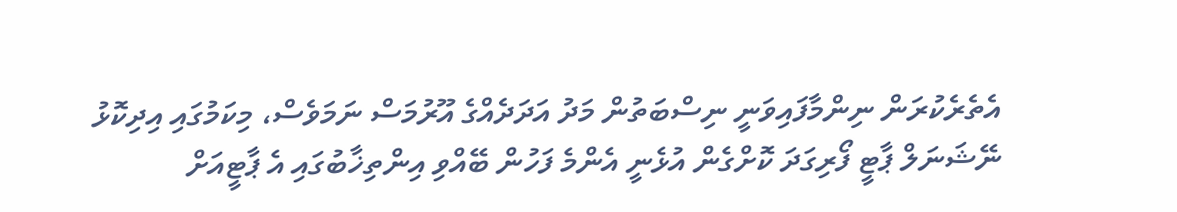އެތެރެކުރަން ނިންމާފައިވަނީ ނިސްބަތުން މަދު އަދަދެއްގެ އޫރުމަސް ނަމަވެސް، މިކަމުގައި އިދިކޮޅު ނޭޝަނަލް ޕާޓީ ފޯރިގަދަ ކޮށްގެން އުޅެނީ އެންމެ ފަހުން ބޭއްވި އިންތިޚާބުގައި އެ ޕާޓީއަށް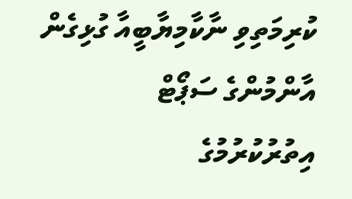ކުރިމަތިވި ނާކާމިޔާބީއާ ގުޅިގެން އާންމުންގެ ސަޕޯޓް އިތުރުކުރުމުގެ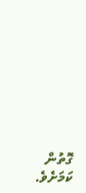ގޮތުން ކަމަށެވެ.